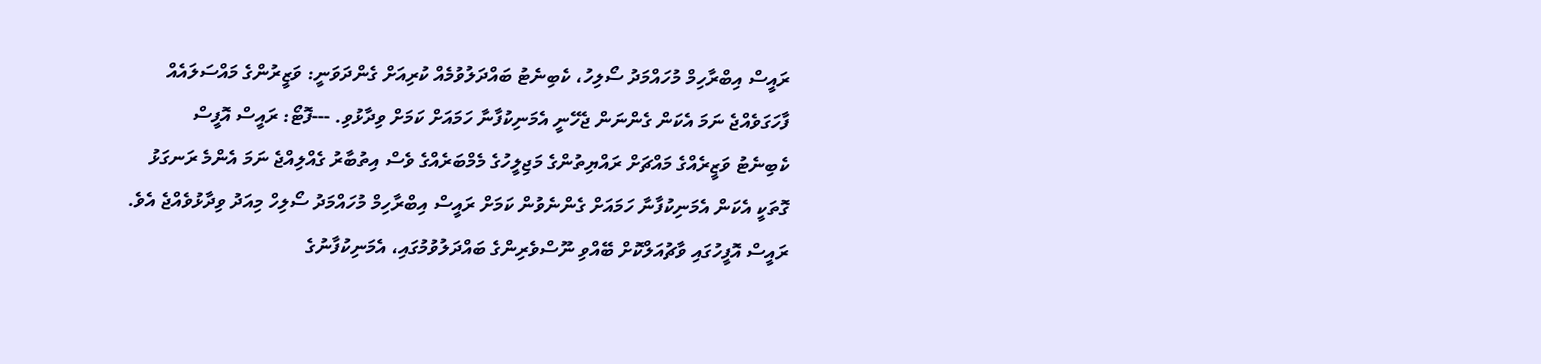ރައީސް އިބްރާހިމް މުހައްމަދު ސޯލިހު، ކެބިނެޓު ބައްދަލުވުމެއް ކުރިއަށް ގެންދަވަނީ: ވަޒީރުންގެ މައްސަލައެއް ފާހަގަވެއްޖެ ނަމަ އެކަން ގެންނަން ޖެހޭނީ އެމަނިކުފާނާ ހަމައަށް ކަމަށް ވިދާޅުވި. ---ފޮޓޯ: ރައީސް އޮފީސް
ކެބިނެޓު ވަޒީރެއްގެ މައްޗަށް ރައްޔިތުންގެ މަޖިލީހުގެ މެމްބަރެއްގެ ވެސް އިތުބާރު ގެއްލިއްޖެ ނަމަ އެންމެ ރަނގަޅު ގޮތަކީ އެކަން އެމަނިކުފާނާ ހަމައަށް ގެންނެވުން ކަމަށް ރައީސް އިބްރާހިމް މުހައްމަދު ސޯލިހް މިއަދު ވިދާޅުވެއްޖެ އެވެ.
ރައީސް އޮފީހުގައި ވާޗުއަލްކޮށް ބޭއްވި ނޫސްވެރިންގެ ބައްދަލުވުމުގައި، އެމަނިކުފާނުގެ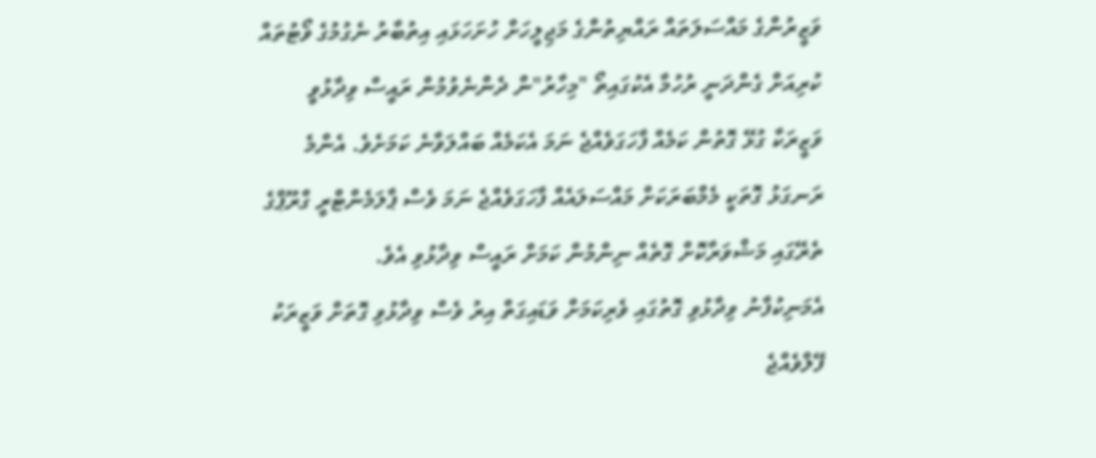ވަޒީރުންގެ މައްސަލަތައް ރައްޔިތުންގެ މަޖިލީހަށް ހުށަހަޅައި އިތުބާރު ނެގުމުގެ ވޯޓުތައް ކުރިއަށް ގެންދަނީ ރުހުމާ އެކުގައިތޯ "މިހާރު"ން ދެންނެވުމުން ރައީސް ވިދާޅުވީ ވަޒީރަކާ ގުޅޭ ގޮތުން ކަމެއް ފާހަގަވެއްޖެ ނަމަ އެކަމެއް ބައްލަވާނެ ކަމަށެވެ. އެންމެ ރަނގަޅު ގޮތަކީ މެމްބަރަކަށް މައްސަލައެއް ފާހަގަވެއްޖެ ނަމަ ވެސް ޕާލަމެންޓްރީ ގްރޫޕްގެ ތެރޭގައި މަޝްވަރާކޮށް ގޮތެއް ނިންމުން ކަމަށް ރައީސް ވިދާޅުވި އެވެ.
އެމަނިކުފާނު ވިދާޅުވި ގޮތުގައި ވެރިކަމަށް ވަޑައިގަތް އިރު ވެސް ވިދާޅުވި ގޮތަށް ވަޒީރަކު ފޭލްވެއްޖެ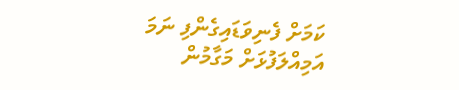ކަމަށް ފެނިވަޑައިގެންފި ނަމަ އަމިއްލަފުޅަށް މަގާމުން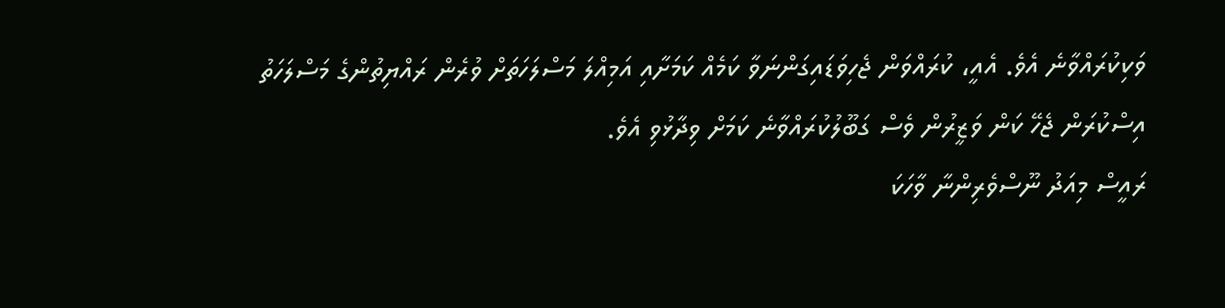ވަކިކުރައްވާނެ އެވެ. އެއީ، ކުރައްވަން ޖެހިވަޑައިގަންނަވާ ކަމެއް ކަމަށާއި އަމިއްލަ މަސްލަހަތަށް ވުރެން ރައްޔިތުންގެ މަސްލަހަތު އިސްކުރަން ޖެހޭ ކަން ވަޒީރުން ވެސް ގަބޫލުކުރައްވާނެ ކަމަށް ވިދާޅުވި އެވެ.
ރައީސް މިއަދު ނޫސްވެރިންނާ ވާހަކަ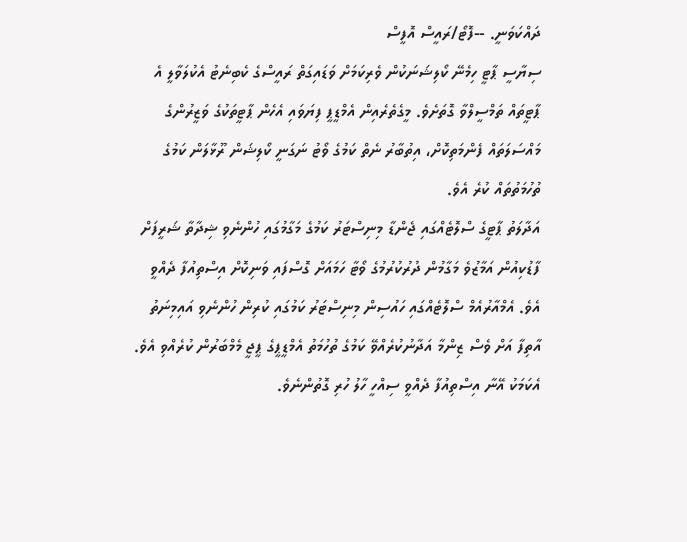ދައްކަވަނީ. --ފޮޓޯ/ރައީސް އޮފީސް
ސިޔާސީ ޕާޓީ ހިމެނޭ ކޯލިޝަނަކުން ވެރިކަމަށް ވަޑައިގަތް ރައީސްގެ ކެބިނެޓު އެކުލަވާލީ އެ ޕާޓީތައް ތަމްސީލްވާ ގޮތަށެވެ. މީގެތެރެއިން އެމްޑީޕީ ފިޔަވައި އެހެން ޕާޓީތަކުގެ ވަޒީރުންގެ މައްސަލަތައް ފެންމަތިކޮށް، އިތުބާރު ނެތް ކަމުގެ ވޯޓު ނަގަނީ ކޯލިޝަން ރޫޅާލަން ކަމުގެ ތުހުމަތުތައް ކުރެ އެވެ.
އަދާލަތު ޕާޓީގެ ސްލޮޓެއްގައި ޖެންޑާ މިނިސްޓަރު ކަމުގެ މަގާމުގައި ހުންނެވި ޝިދާތާ ޝަރީފަށް ފާޑުކިއުން އަމާޒުވެ މަގާމުން ދުރުކުރުމުގެ ވޯޓާ ހަމައަށް ގޮސްފައި ވަނިކޮށް އިސްތިއުފާ ދެއްވީ އެވެ. އެމްއާރުއެމް ސްލޮޓެއްގައި ހައުސިން މިނިސްޓަރު ކަމުގައި ކުރިން ހުންނެވި އައިމިނަތު އާތިފާ އަށް ވެސް ޒިންމާ އަދާނުކުރެއްވޭ ކަމުގެ ތުހުމަތު އެމްޑީޕީގެ ޕީޖީ މެމްބަރުން ކުރެއްވި އެވެ. އެކަމަކު އޭނާ އިސްތިއުފާ ދެއްވީ ސިއްހީ ހާލު ހުރި ގޮތުންނެވެ.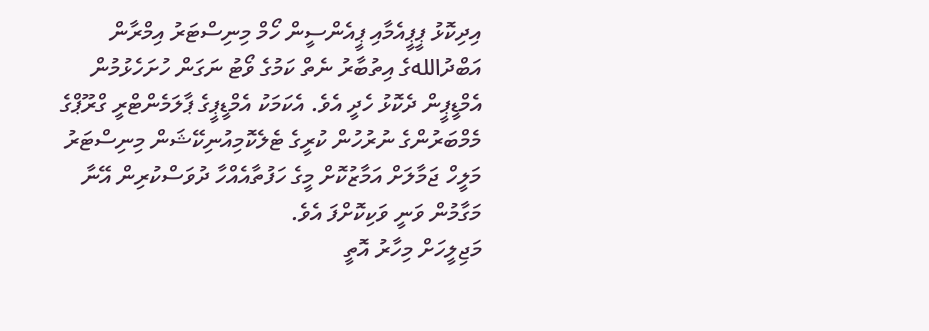އިދިކޮޅު ޕީޕީއެމާއި ޕީއެންސީން ހޯމް މިނިސްޓަރު އިމްރާން އަބްދުاللهގެ އިތުބާރު ނެތް ކަމުގެ ވޯޓު ނަގަން ހުށަހެޅުމުން އެމްޑީޕީން ދެކޮޅު ހެދީ އެވެ. އެކަމަކު އެމްޑީޕީގެ ޕާލަމެންޓްރީ ގްރޫޕްގެ މެމްބަރުންގެ ނުރުހުން ކުރީގެ ޓެލެކޮމިއުނިކޭޝަން މިނިސްޓަރު މަލީހް ޖަމާލަށް އަމާޒުކޮށް މީގެ ހަފުތާއެއްހާ ދުވަސްކުރިން އޭނާ މަގާމުން ވަނީ ވަކިކޮށްފަ އެވެ.
މަޖިލީހަށް މިހާރު އޮތީ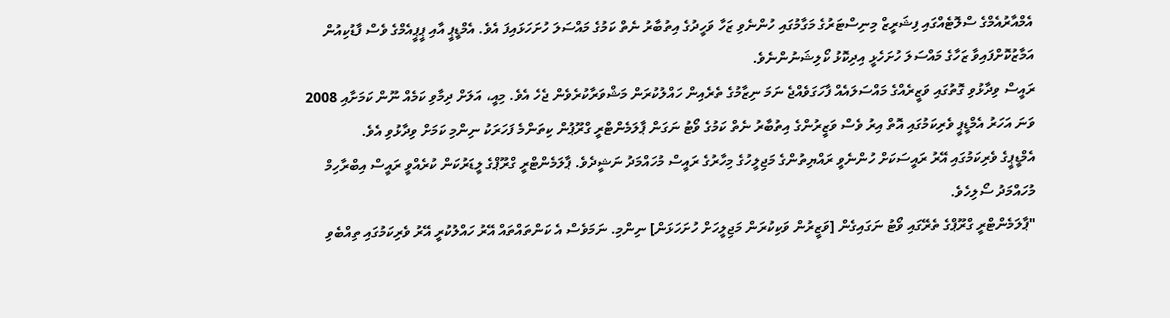އެމްއާރުއެމްގެ ސްލޮޓެއްގައި ފިޝަރީޒް މިނިސްޓަރުގެ މަގާމުގައި ހުންނެވި ޒަހާ ވަހީދުގެ އިތުބާރު ނެތް ކަމުގެ މައްސަލަ ހުށަހަޅައިފަ އެވެ. އެމްޑީޕީ އާއި ޕީޕީއެމްގެ ވެސް ފާޑުކިއުން އަމާޒުކޮށްފައިވާ ޒަހާގެ މައްސަލަ ހުށަހެޅީ އިދިކޮޅު ކޯލިޝަނުންނެވެ.
ރައީސް ވިދާޅުވި ގޮތުގައި ވަޒީރެއްގެ މައްސަލައެއް ފާހަގަވެއްޖެ ނަމަ ނިޒާމުގެ ތެރެއިން ހައްލުކުރަން މަޝްވަރާކުރެވެން ޖެހެ އެވެ. މިއީ، އަލަށް ދިމާވި ކަމެއް ނޫން ކަމަށާއި 2008 ވަނަ އަހަރު އެމްޑީޕީ ވެރިކަމުގައި އޮތް އިރު ވެސް ވަޒީރުންގެ އިތުބާރު ނެތް ކަމުގެ ވޯޓު ނަގަން ޕާލަމެންޓްރީ ގްރޫޕުން ކިތަންމެ ފަހަރަކު ނިންމި ކަމަށް ވިދާޅުވި އެވެ.
އެމްޑީޕީގެ ވެރިކަމުގައި އޭރު ރައީސަކަށް ހުންނެވީ ރައްޔިތުންގެ މަޖިލީހުގެ މިހާރުގެ ރައީސް މުހައްމަދު ނަޝީދެވެ. ޕާލަމެންޓްރީ ގްރޫޕްގެ ލީޑަރުކަން ކުރެއްވީ ރައީސް އިބްރާހިމް މުހައްމަދު ސޯލިހެވެ.
"ޕާލަމެންޓްރީ ގްރޫޕްގެ ތެރޭގައި ވޯޓު ނަގައިގެން [ވަޒީރުން ވަކިކުރަން މަޖިލީހަށް ހުށަހަޅަން] ނިންމި. ނަމަވެސް އެ ކަންތައްތައް އޭރު ހައްލުކުރީ އޭރު ވެރިކަމުގައި ތިއްބެވި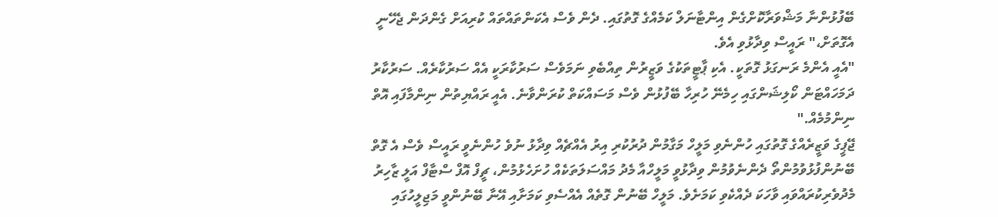ބޭފުޅުންނާ މަޝްވަރާކޮށްގެން އިންޓާނަލް ކަމެއްގެ ގޮތުގައި. ދެން ވެސް އެކަންތައްތައް ކުރިއަށް ގެންދަން ޖެހޭނީ އެގޮތަށް،" ރައީސް ވިދާޅުވި އެވެ.
"އެއީ އެންމެ ރަނގަޅު ގޮތަކީ. އެކި ޕާޓީތަކުގެ ވަޒީރުން ތިއްބެވި ނަމަވެސް ސަރުކާރަކީ އެއް ސަރުކާރެއް. ސަރުކާރު ދަމަހައްޓަން ކޯލިޝަންގައި ހިމެނޭ ހުރިހާ ބޭފުޅުން ވެސް މަސައްކަތް ކުރަންވާނެ. އެއީ ރައްޔިތުން ނިންމާފައި އޮތް ނިންމުމެއް."
ޖޭޕީގެ ވަޒީރެއްގެ ގޮތުގައި ހުންނެވި މަލީހް މަގާމުން ދުރުކުރި އިރު އެއްޗެއް ވިދާޅު ނުވެ ހުންނެވީ ރައީސް ވެސް އެ ގޮތް ބޭނުންފުޅުވުމުންތޯ ދެންނެވުމުން ވިދާޅުވީ މަލީހްއާ މެދު މައްސަލަތަކެއް ހުށަހެޅުމުން، ޗީފް އޮފް ސްޓާފް އަލީ ޒާހިރު މެދުވެރިކުރައްވައި ވާހަކަ ދެއްކެވި ކަމަށެވެ. މަލީހް ބޭނުން ގޮތެއް އެއްސެވި ކަމަށާއި އޭނާ ބޭނުންވީ މަޖިލީހުގައި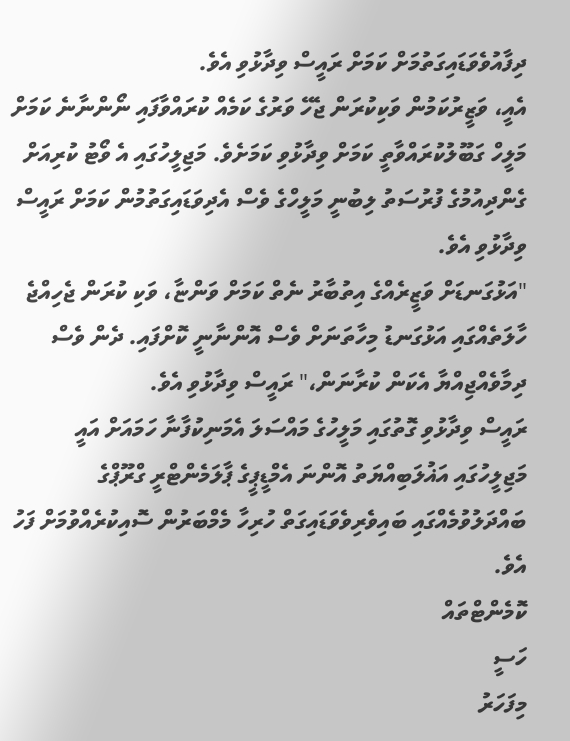ދިފާއުވެވަޑައިގަތުމަށް ކަމަށް ރައީސް ވިދާޅުވި އެވެ.
އެއީ، ވަޒީރުކަމުން ވަކިކުރަން ޖެހޭ ވަރުގެ ކަމެއް ކުރައްވާފައި ނޯންނާނެ ކަމަށް މަލީހް ގަބޫލުކުރައްވާތީ ކަމަށް ވިދާޅުވި ކަމަށެވެ. މަޖިލީހުގައި އެ ވޯޓު ކުރިއަށް ގެންދިއުމުގެ ފުރުސަތު ލިބުނީ މަލީހްގެ ވެސް އެދިވަޑައިގަތުމުން ކަމަށް ރައީސް ވިދާޅުވި އެވެ.
"އަޅުގަނޑަށް ވަޒީރެއްގެ އިތުބާރު ނެތް ކަމަށް ވަންޏާ، ވަކި ކުރަން ޖެހިއްޖެ ހާލަތެއްގައި އަޅުގަނޑު މިހާތަނަށް ވެސް އޮންނާނީ ކޮށްފައި. ދެން ވެސް ދިމާވެއްޖިއްޔާ އެކަން ކުރާނަން،" ރައީސް ވިދާޅުވި އެވެ.
ރައީސް ވިދާޅުވި ގޮތުގައި މަލީހުގެ މައްސަލަ އެމަނިކުފާނާ ހަމައަށް އައީ މަޖިލީހުގައި އަޣުލަބިއްޔަތު އޮންނަ އެމްޑީޕީގެ ޕާލަމެންޓްރީ ގްރޫޕްގެ ބައްދަލުވުމެއްގައި ބައިވެރިވެވަޑައިގަތް ހުރިހާ މެމްބަރުން ސޮއިކުރެއްވުމަށް ފަހު އެވެ.
ކޮމެންޓްތައް
ހަސީ
މިފަހަރު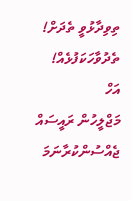ތިވިދާޅުވީ ތެދަށް! ތެދުވާހަކަފުޅެއް!
އަހް
މަޖްލީހުން ރައީސައް ޖެއްސުންކުރާނަމަ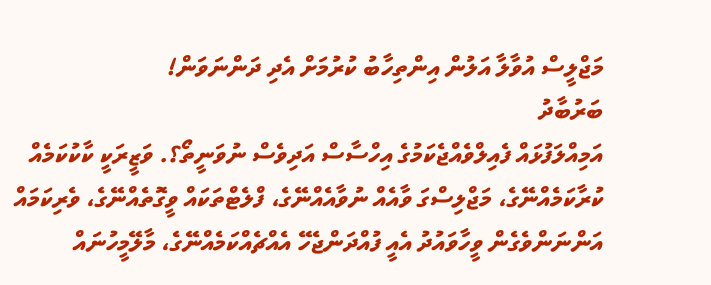މަޖްލީސް އުވާލާ އަލުން އިންތިހާބު ކުރުމަށް އެދި ދަންނަވަން!
ބަރުބާދު
އަމިއްލަފުޅައް ފެއިލްވެއްޖެކަމުގެ އިހްސާސް އަދިވެސް ނުވަނީތޯ؟. ވަޒީރަކީ ކާކުކަމެއް ކުރާކަމެއްނޭގެ، މަޖްލިސްގަ ވާއެއް ނުވާއެއްނޭގެ، ފްލެޓްތަކައް ވީގޮތެއްނޭގެ، ވެރިކަމައް އަންނަންވެގެން ވީހާވައުދު އެއީ ފުއްދަންޖެހޭ އެއްޗެއްކަމެއްނޭގެ، މާލޭމީހުނައް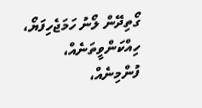ގޯތިދޭން ލޯނު ހަމަޖެހިފަޔޯ، ހިއްކަންވީތަނެއް، ފުންމިނެއް،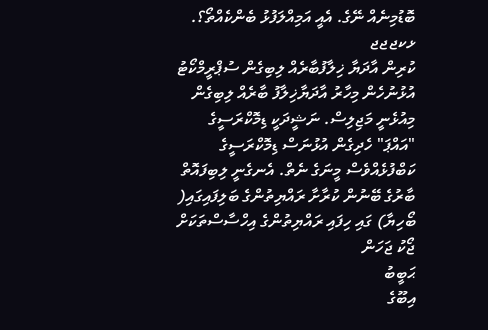ބޮޑުމިނެއް ނޭގެ. އެއީ އަމިއްލަފުޅު ބެންކެއްތޯ؟.
ޅކޖޖޖ
ކުރިން އާދަޔާ ޚިލާފުބާރެއް ލިބިގެން ސުޕްރީމްކޯޓު އުޅުނުހެން މިހާރު އާދަޔާޚިލާފު ބާރެއް ލިބިގެން މިއުޅެނީ މަޖިލިސް. ނަޝީދަކީ ޑިމޮކްރަސީގެ "އައްޕަ" ހެދިގެން އުޅުނަސް ޑިމޮކްރަސީގެ ކަބްފުޅެއްވެސް މީނަގެ ނެތް. އެނގެނީ ލިބިފައޮތް ބާރުގެ ބޭނުން ކުރާށާ ރައްޔިތުންގެ ބަލިފައިގައި( ބޯހިޔާ) ގައި ހިފައި ރައްޔިތުންގެ އިހްސާސްތަކަށް ޖޯކު ޖަހަން
ޙަބީބު
އިބޫގެ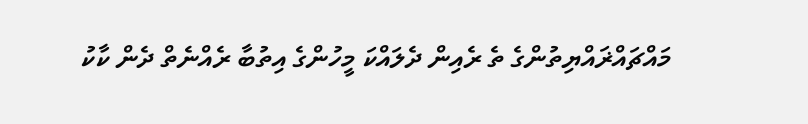މައްޗައްޜައްޔިތުންގެ ތެ ރެއިން ދެލައްކަ މީހުންގެ އިތުބާ ރެއްނެތް ދެން ކާކު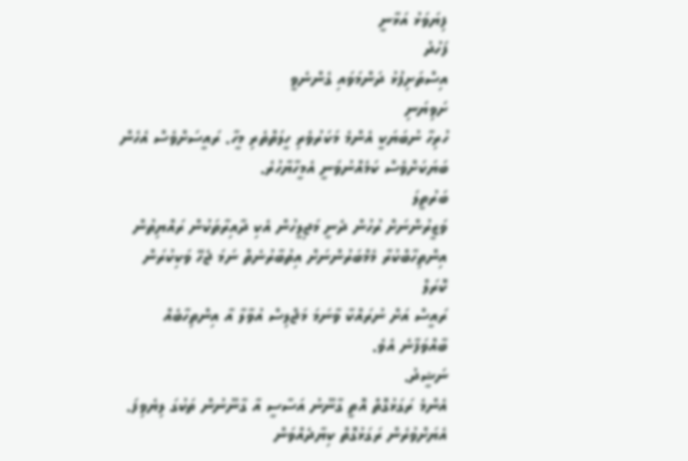ފިޔަވަޅު އަޅާނީ
ފަހުދު
އިސްތަށިފުޅު ދަންމަވައި ގެންނެވީ
ށަވިޔަނި
ހުރިހާ ނުބަޔަކީ އެންމެ މަކަރުވެރި ހީލަތްތެރި މީހާ. ރައީސަށްވެސް އެހެން ބަޔަކަށްވެސް ކަމެއްނުވަނީ އެމީހާޔާހުރެ.
ބަރުތީލަ
ވަޒީރުންނަށް ރުހުން ދެނީ މަޖިލީހުން އެކި ދާއިރާތަކުން ރައްޔިތުން އިންތިހާބްކުރާ މެމްބަރުންނަށް އިތުބާރުނެތް ނަމަ ޖެހޭ ވަކިކުރަން
ކޮރަލް
ރައީސް އަށް ނުރައްކާ ވާނަމަ މަޖްލިސް އުވާލާ އާ އިންތިހާބެއް ބާއްވަފާނެ އެވެ.
ނަޝީދު.
އެންމެ ރަގަޅުގޮތް އޮތީ ގާނޫނު އަސާސީ އާ ގާނޫނުން ތަކުގަ ލިޔެވިފަ. އެޔަށްވުރެން ރަގަޅުގޮތް ކިޔާދެއްވަން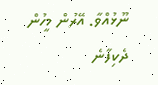ނޫޅުއްވާ. އޭރުން މީހުން ދެކިފާނެ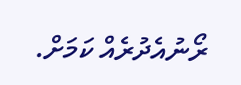ރޯނުއެދުރެއް ކަމަށް.